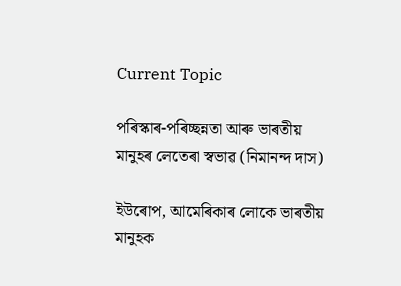Current Topic

পৰিস্কাৰ-পৰিচ্ছন্নতা আৰু ভাৰতীয় মানুহৰ লেতেৰা স্বভাৱ (নিমানন্দ দাস)

ইউৰোপ, আমেৰিকাৰ লোকে ভাৰতীয় মানুহক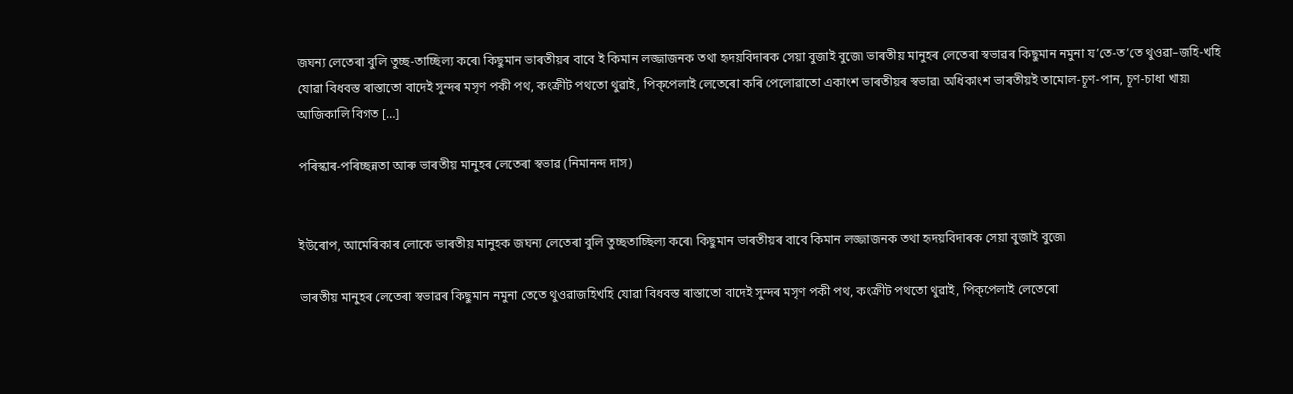জঘন্য লেতেৰা বুলি তুচ্ছ-তাচ্ছিল্য কৰে৷ কিছুমান ভাৰতীয়ৰ বাবে ই কিমান লজ্জাজনক তথা হৃদয়বিদাৰক সেয়া বুজাই বুজে৷ ভাৰতীয় মানুহৰ লেতেৰা স্বভাৱৰ কিছুমান নমুনা য’তে-ত’তে থুওৱা–জহি-খহি যোৱা বিধবস্ত ৰাস্তাতো বাদেই সুন্দৰ মসৃণ পকী পথ, কংক্ৰীট পথতো থুৱাই, পিক্‌পেলাই লেতেৰো কৰি পেলোৱাতো একাংশ ভাৰতীয়ৰ স্বভাৱ৷ অধিকাংশ ভাৰতীয়ই তামোল-চূণ-পান, চূণ-চাধা খায়৷ আজিকালি বিগত […]

পৰিস্কাৰ-পৰিচ্ছন্নতা আৰু ভাৰতীয় মানুহৰ লেতেৰা স্বভাৱ (নিমানন্দ দাস)


ইউৰোপ, আমেৰিকাৰ লোকে ভাৰতীয় মানুহক জঘন্য লেতেৰা বুলি তুচ্ছতাচ্ছিল্য কৰে৷ কিছুমান ভাৰতীয়ৰ বাবে কিমান লজ্জাজনক তথা হৃদয়বিদাৰক সেয়া বুজাই বুজে৷

ভাৰতীয় মানুহৰ লেতেৰা স্বভাৱৰ কিছুমান নমুনা তেতে থুওৱাজহিখহি যোৱা বিধবস্ত ৰাস্তাতো বাদেই সুন্দৰ মসৃণ পকী পথ, কংক্ৰীট পথতো থুৱাই, পিক্পেলাই লেতেৰো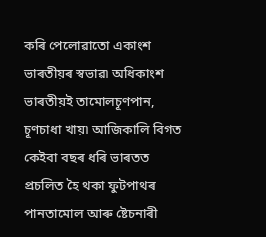কৰি পেলোৱাতো একাংশ ভাৰতীয়ৰ স্বভাৱ৷ অধিকাংশ ভাৰতীয়ই তামোলচূণপান, চূণচাধা খায়৷ আজিকালি বিগত কেইবা বছৰ ধৰি ভাৰতত প্ৰচলিত হৈ থকা ফুটপাথৰ পানতামোল আৰু ষ্টেচনাৰী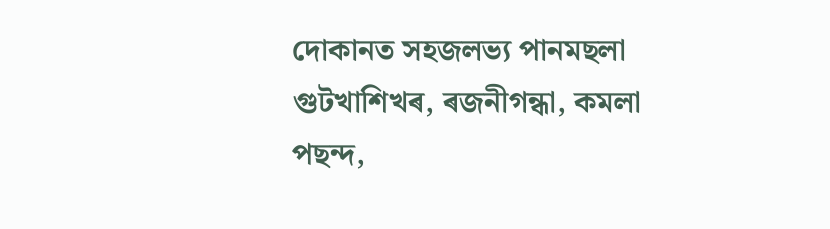দোকানত সহজলভ্য পানমছলা গুটখাশিখৰ, ৰজনীগন্ধা, কমলা পছন্দ,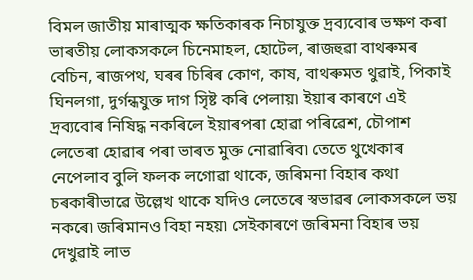বিমল জাতীয় মাৰাত্মক ক্ষতিকাৰক নিচাযুক্ত দ্ৰব্যবোৰ ভক্ষণ কৰা ভাৰতীয় লোকসকলে চিনেমাহল, হোটেল, ৰাজহুৱা বাথৰুমৰ বেচিন, ৰাজপথ, ঘৰৰ চিৰিৰ কোণ, কাষ, বাথৰুমত থুৱাই, পিকাই ঘিনলগা, দুৰ্গন্ধযুক্ত দাগ সিৃষ্ট কৰি পেলায়৷ ইয়াৰ কাৰণে এই দ্ৰব্যবোৰ নিষিদ্ধ নকৰিলে ইয়াৰপৰা হোৱা পৰিৱেশ, চৌপাশ লেতেৰা হোৱাৰ পৰা ভাৰত মুক্ত নোৱাৰিব৷ তেতে থুখেকাৰ নেপেলাব বুলি ফলক লগোৱা থাকে, জৰিমনা বিহাৰ কথা চৰকাৰীভাৱে উল্লেখ থাকে যদিও লেতেৰে স্বভাৱৰ লোকসকলে ভয় নকৰে৷ জৰিমানও বিহা নহয়৷ সেইকাৰণে জৰিমনা বিহাৰ ভয় দেখুৱাই লাভ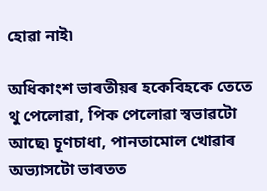হোৱা নাই৷

অধিকাংশ ভাৰতীয়ৰ হকেবিহকে তেতে থু পেলোৱা, পিক পেলোৱা স্বভাৱটো আছে৷ চূণচাধা, পানতামোল খোৱাৰ অভ্যাসটো ভাৰতত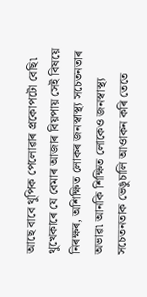আছে বাবে থুপিক পেলোৱাৰ প্ৰকোপটো বেছি৷ থুখেকাৰে যে বেমাৰ আজাৰ বিয়পায় সেই বিষয়ে নিৰক্ষৰ, অশিক্ষিত লোকৰ জনস্বাস্থ্য সচেতনতাৰ অভাৱ৷ আনকি শিক্ষিত লোকেও জনস্বাস্থ্য সচেতনতাক ভেঙুচালি আওাকন কৰি তেতে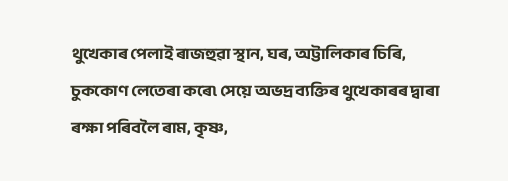থুখেকাৰ পেলাই ৰাজহুৱা স্থান, ঘৰ, অট্টালিকাৰ চিৰি, চুককোণ লেতেৰা কৰে৷ সেয়ে অভদ্ৰ ব্যক্তিৰ থুখেকাৰৰ দ্বাৰা ৰক্ষা পৰিবলৈ ৰাম, কৃষ্ণ,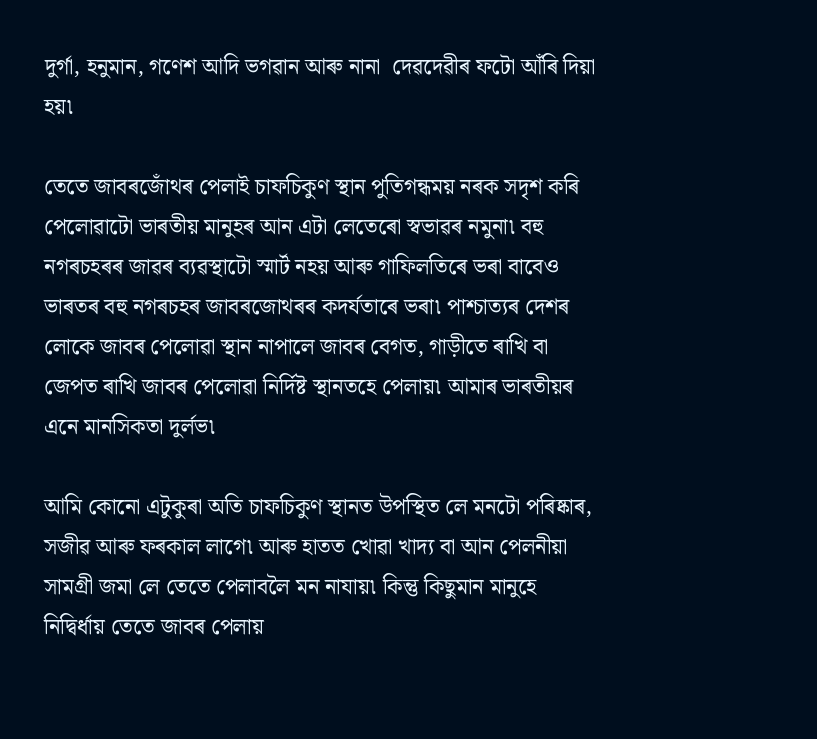দুৰ্গা, হনুমান, গণেশ আদি ভগৱান আৰু নানা  দেৱদেৱীৰ ফটো আঁৰি দিয়া হয়৷

তেতে জাবৰজোঁথৰ পেলাই চাফচিকুণ স্থান পুতিগন্ধময় নৰক সদৃশ কৰি পেলোৱাটো ভাৰতীয় মানুহৰ আন এটা লেতেৰো স্বভাৱৰ নমুনা৷ বহু নগৰচহৰৰ জাৱৰ ব্যৱস্থাটো স্মাৰ্ট নহয় আৰু গাফিলতিৰে ভৰা বাবেও ভাৰতৰ বহু নগৰচহৰ জাবৰজোথৰৰ কদৰ্যতাৰে ভৰা৷ পাশ্চাত্যৰ দেশৰ লোকে জাবৰ পেলোৱা স্থান নাপালে জাবৰ বেগত, গাড়ীতে ৰাখি বা জেপত ৰাখি জাবৰ পেলোৱা নিৰ্দিষ্ট স্থানতহে পেলায়৷ আমাৰ ভাৰতীয়ৰ এনে মানসিকতা দুৰ্লভ৷

আমি কোনো এটুকুৰা অতি চাফচিকুণ স্থানত উপস্থিত লে মনটো পৰিষ্কাৰ, সজীৱ আৰু ফৰকাল লাগে৷ আৰু হাতত খোৱা খাদ্য বা আন পেলনীয়া সামগ্ৰী জমা লে তেতে পেলাবলৈ মন নাযায়৷ কিন্তু কিছুমান মানুহে নিদ্বিৰ্ধায় তেতে জাবৰ পেলায়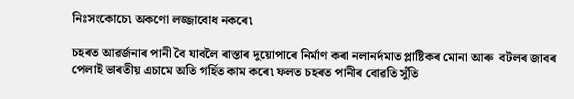নিঃসংকোচে৷ অকণো লজ্জাবোধ নকৰে৷

চহৰত আৱৰ্জনাৰ পানী বৈ যাবলৈ ৰাস্তাৰ দুয়োপাৰে নিৰ্মাণ কৰা নলানৰ্দমাত প্লাষ্টিকৰ মোনা আৰু  বটলৰ জাবৰ পেলাই ভাৰতীয় এচামে অতি গৰ্হিত কাম কৰে৷ ফলত চহৰত পানীৰ বোৱতি সুঁতি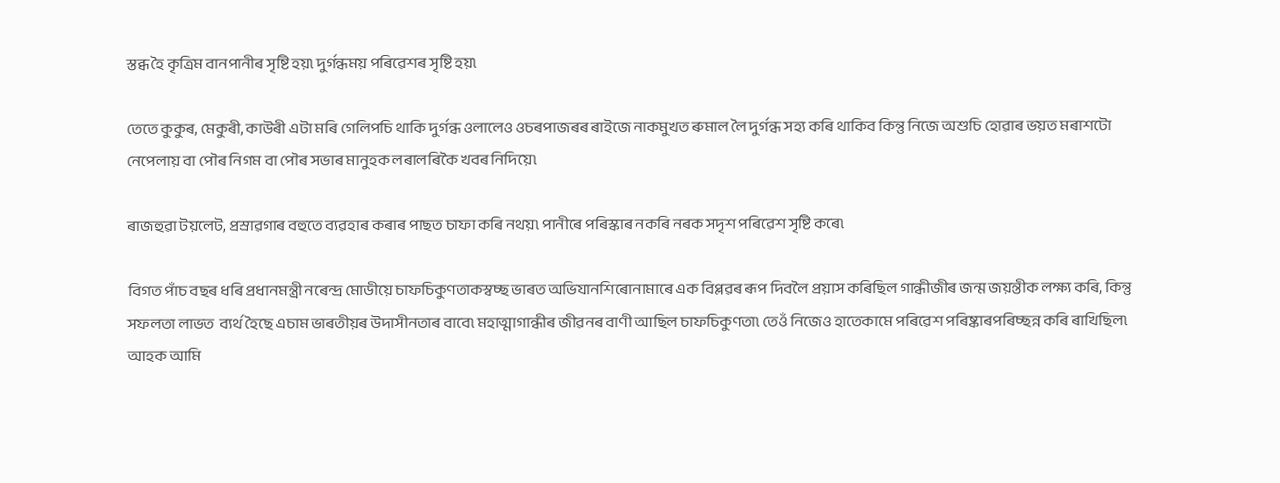স্তব্ধ হৈ কৃত্ৰিম বানপানীৰ সৃষ্টি হয়৷ দুৰ্গন্ধময় পৰিৱেশৰ সৃষ্টি হয়৷

তেতে কুকুৰ, মেকুৰী, কাউৰী এটা মৰি গেলিপচি থাকি দুৰ্গন্ধ ওলালেও ওচৰপাজৰৰ ৰাইজে নাকমুখত ৰুমাল লৈ দুৰ্গন্ধ সহ্য কৰি থাকিব কিন্তু নিজে অশুচি হোৱাৰ ভয়ত মৰাশটো নেপেলায় বা পৌৰ নিগম বা পৌৰ সভাৰ মানুহক লৰালৰিকৈ খবৰ নিদিয়ে৷

ৰাজহুৱা টয়লেট, প্ৰস্ৰাৱগাৰ বহুতে ব্যৱহাৰ কৰাৰ পাছত চাফা কৰি নথয়৷ পানীৰে পৰিস্কাৰ নকৰি নৰক সদৃশ পৰিৱেশ সৃষ্টি কৰে৷

বিগত পাঁচ বছৰ ধৰি প্ৰধানমন্ত্ৰী নৰেন্দ্ৰ মোডীয়ে চাফচিকুণতাকস্বচ্ছ ভাৰত অভিযানশিৰোনামাৰে এক বিপ্লৱৰ ৰূপ দিবলৈ প্ৰয়াস কৰিছিল গান্ধীজীৰ জন্ম জয়ন্তীক লক্ষ্য কৰি, কিন্তু সফলতা লাভত  ব্যৰ্থ হৈছে এচাম ভাৰতীয়ৰ উদাসীনতাৰ বাবে৷ মহাত্মাগান্ধীৰ জীৱনৰ বাণী আছিল চাফচিকুণতা৷ তেওঁ নিজেও হাতেকামে পৰিৱেশ পৰিষ্কাৰপৰিচ্ছন্ন কৰি ৰাখিছিল৷ আহক আমি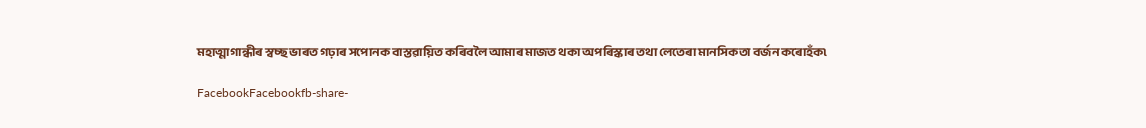মহাত্মাগান্ধীৰ স্বচ্ছ ভাৰত গঢ়াৰ সপোনক বাস্তৱায়িত কৰিবলৈ আমাৰ মাজত থকা অপৰিস্কাৰ তথা লেতেৰা মানসিকতা বৰ্জন কৰোহঁক৷

FacebookFacebookfb-share-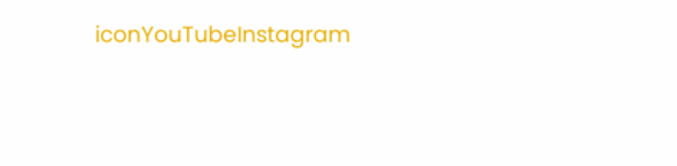iconYouTubeInstagram